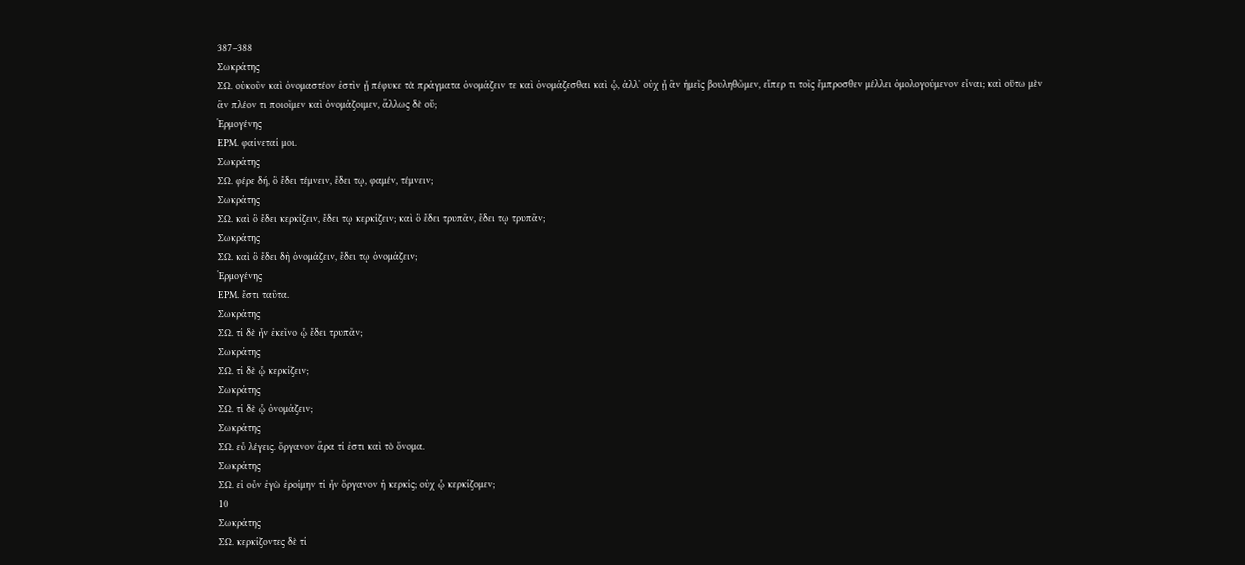387–388
Σωκράτης
ΣΩ. οὐκοῦν καὶ ὀνομαστέον ἐστὶν ᾗ πέφυκε τὰ πράγματα ὀνομάζειν τε καὶ ὀνομάζεσθαι καὶ ᾧ, ἀλλʼ οὐχ ᾗ ἂν ἡμεῖς βουληθῶμεν, εἴπερ τι τοῖς ἔμπροσθεν μέλλει ὁμολογούμενον εἶναι; καὶ οὕτω μὲν ἂν πλέον τι ποιοῖμεν καὶ ὀνομάζοιμεν, ἄλλως δὲ οὔ;
Ἑρμογένης
ΕΡΜ. φαίνεταί μοι.
Σωκράτης
ΣΩ. φέρε δή, ὃ ἔδει τέμνειν, ἔδει τῳ, φαμέν, τέμνειν;
Σωκράτης
ΣΩ. καὶ ὃ ἔδει κερκίζειν, ἔδει τῳ κερκίζειν; καὶ ὃ ἔδει τρυπᾶν, ἔδει τῳ τρυπᾶν;
Σωκράτης
ΣΩ. καὶ ὃ ἔδει δὴ ὀνομάζειν, ἔδει τῳ ὀνομάζειν;
Ἑρμογένης
ΕΡΜ. ἔστι ταῦτα.
Σωκράτης
ΣΩ. τί δὲ ἦν ἐκεῖνο ᾧ ἔδει τρυπᾶν;
Σωκράτης
ΣΩ. τί δὲ ᾧ κερκίζειν;
Σωκράτης
ΣΩ. τί δὲ ᾧ ὀνομάζειν;
Σωκράτης
ΣΩ. εὖ λέγεις. ὄργανον ἄρα τί ἐστι καὶ τὸ ὄνομα.
Σωκράτης
ΣΩ. εἰ οὖν ἐγὼ ἐροίμην τί ἦν ὄργανον ἡ κερκίς; οὐχ ᾧ κερκίζομεν;
10
Σωκράτης
ΣΩ. κερκίζοντες δὲ τί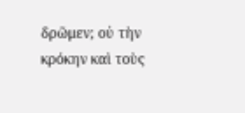δρῶμεν; οὐ τὴν κρόκην καὶ τοὺς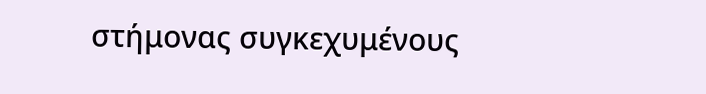στήμονας συγκεχυμένους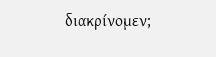διακρίνομεν;